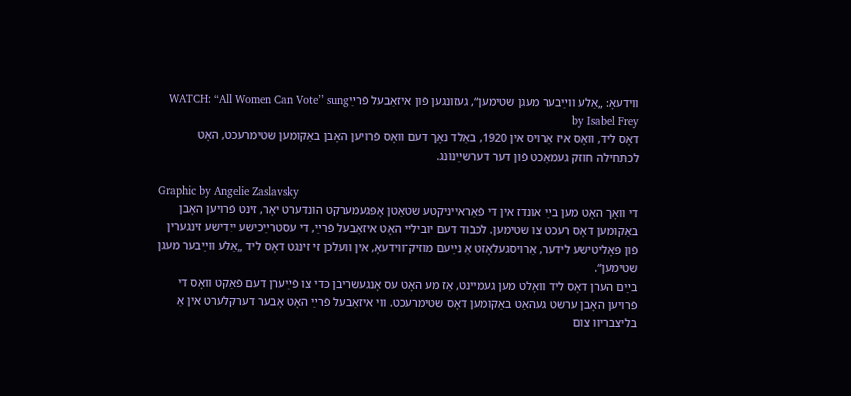ווידעאָ: „אַלע ווײַבער מעגן שטימען“, געזונגען פֿון איזאַבעל פֿרײַWATCH: “All Women Can Vote’’ sung by Isabel Frey
דאָס ליד, וואָס איז אַרויס אין 1920, באַלד נאָך דעם וואָס פֿרויען האָבן באַקומען שטימרעכט, האָט לכתּחילה חוזק געמאַכט פֿון דער דערשײַנונג.

Graphic by Angelie Zaslavsky
די וואָך האָט מען בײַ אונדז אין די פֿאַראייניקטע שטאַטן אָפּגעמערקט הונדערט יאָר, זינט פֿרויען האָבן באַקומען דאָס רעכט צו שטימען. לכּבֿוד דעם יוביליי האָט איזאַבעל פֿרײַ, די עסטרײַכישע ייִדישע זינגערין פֿון פּאָליטישע לידער, אַרויסגעלאָזט אַ נײַעם מוזיק־ווידעאָ, אין וועלכן זי זינגט דאָס ליד „אַלע ווײַבער מעגן שטימען“.
בײַם הערן דאָס ליד וואָלט מען געמיינט, אַז מע האָט עס אָנגעשריבן כּדי צו פֿײַערן דעם פֿאַקט וואָס די פֿרויען האָבן ערשט געהאַט באַקומען דאָס שטימרעכט. ווי איזאַבעל פֿרײַ האָט אָבער דערקלערט אין אַ בליצבריוו צום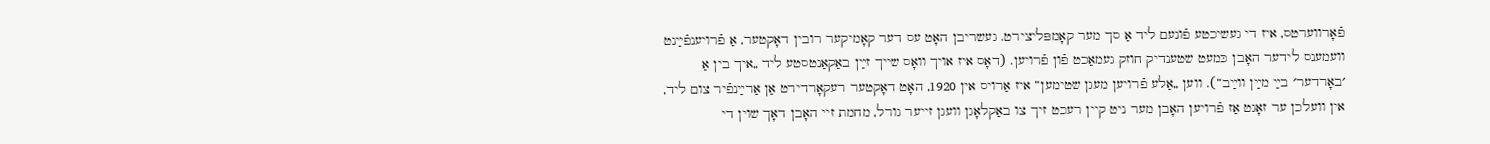פֿאָרווערטס, איז די געשיכטע פֿונעם ליד אַ סך מער קאָמפּליצירט. געשריבן האָט עס דער קאָמיקער רובין דאָקטער, אַ פֿרויענפֿײַנט וועמענס לידער האָבן כּמעט שטענדיק חוזק געמאַכט פֿון פֿרויען. (דאָס איז אויך וואָס שייך זײַן באַקאַנטסטע ליד „איך בין אַ ׳באָרדער׳ בײַ מײַן ווײַב“). ווען „אַלע פֿרויען מעגן שטימען“ איז אַרויס אין 1920, האָט דאָקטער רעקאָרדירט אַן אַרײַנפֿיר צום ליד, אין וועלכן ער זאָגט אַז פֿרויען האָבן מער ניט קיין רעכט זיך צו באַקלאָגן וועגן זייער גורל, מחמת זיי האָבן דאָך שוין די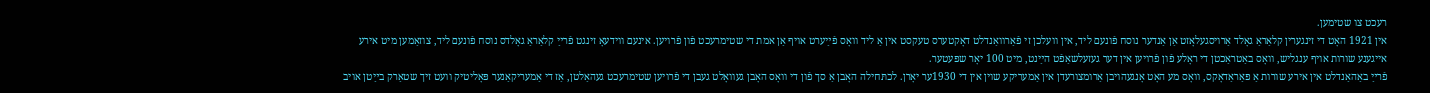רעכט צו שטימען.
אין 1921 האָט די זינגערין קלאַראַ גאָלד אַרויסגעלאָזט אַן אַנדער נוסח פֿונעם ליד, אין וועלכן זי פֿאַרוואַנדלט דאָקטערס טעקסט אין אַ ליד וואָס פֿײַערט אויף אַן אמת די שטימרעכט פֿון פֿרויען. אינעם ווידעאָ זינגט פֿרײַ קלאַראַ גאָלדס נוסח פֿונעם ליד, צוזאַמען מיט אירע אייגענע שורות אויף ענגליש, וואָס באַטראַכטן די ראָלע פֿון פֿרויען אין דער געזעלשאַפֿט הײַנט, מיט 100 יאָר שפּעטער.
פֿרײַ באַהאַנדלט אין אירע שורות אַ פּאַראַדאָקס, וואָס מע האָט אָנגעהויבן אַרומצורעדן אין אַמעריקע שוין אין די 1930ער יאָרן. לכתּחילה האָבן אַ סך פֿון די וואָס האָבן געוואָלט געבן די פֿרויען שטימרעכט געהאַלטן, אַז די אַמעריקאַנער פּאָליטיק וועט זיך שטאַרק בײַטן אויב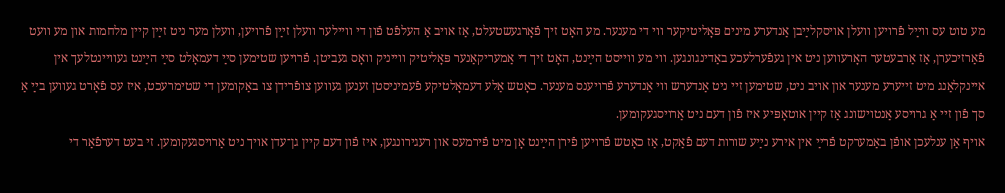מע טוט עס ווײַל פֿרויען וועלן אויסקלײַבן אַנדערע מינים פּאָליטיקער ווי די מענער. מע האָט זיך פֿאָרגעשטעלט, אַז אויב אַ העלפֿט פֿון די וויילער וועלן זײַן פֿרויען, וועלן מער ניט זײַן קיין מלחמות און מע וועט פֿאַרזיכערן, אַז אַרבעטער האָרעווען ניט אין געפֿערלעכע באַדינגונגען. ווי מע ווייסט הײַנט, האָט זיך די אַמעריקאַנער פּאָליטיק ווייניק וואָס געביטן. פֿרויען שטימען סײַ דעמאָלט סײַ הײַנט געוויינטלעך אין איינקלאַנג מיט זייערע מענער און אויב ניט, שטימען זיי ניט אַנדערש ווי אַנדערע פֿרויענס מענער. כאָטש אַלע דעמאָלטיקע פֿעמיניסטן זענען געווען צופֿרידן צו באַקומען די שטימרעכט, איז עס פֿאָרט געווען בײַ אַ סך פֿון זיי אַ גרויסע אַנטוישונג אַז קיין אוטאָפּיע איז פֿון דעם ניט אַרויסגעקומען.
אויף אַן ענלעכן אופֿן באַמערקט פֿרײַ אין אירע נײַע שורות דעם פֿאַקט, אַז כאָטש פֿרויען פֿירן הײַנט אָן מיט פֿירמעס און רעגירונגען, איז פֿון דעם קיין גן־עדן אויך ניט אַרויסגעקומען. זי בעט דערפֿאַר די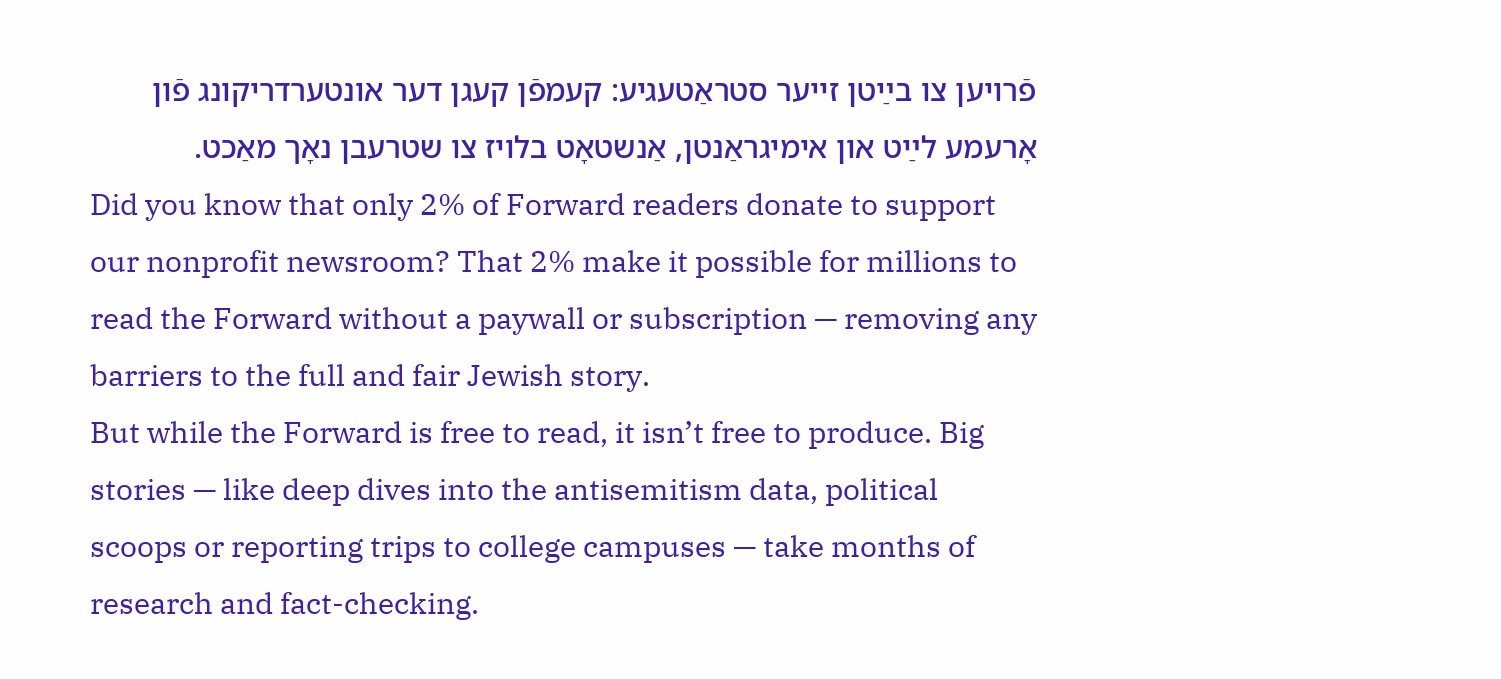פֿרויען צו בײַטן זייער סטראַטעגיע: קעמפֿן קעגן דער אונטערדריקונג פֿון אָרעמע לײַט און אימיגראַנטן, אַנשטאָט בלויז צו שטרעבן נאָך מאַכט.
Did you know that only 2% of Forward readers donate to support our nonprofit newsroom? That 2% make it possible for millions to read the Forward without a paywall or subscription — removing any barriers to the full and fair Jewish story.
But while the Forward is free to read, it isn’t free to produce. Big stories — like deep dives into the antisemitism data, political scoops or reporting trips to college campuses — take months of research and fact-checking.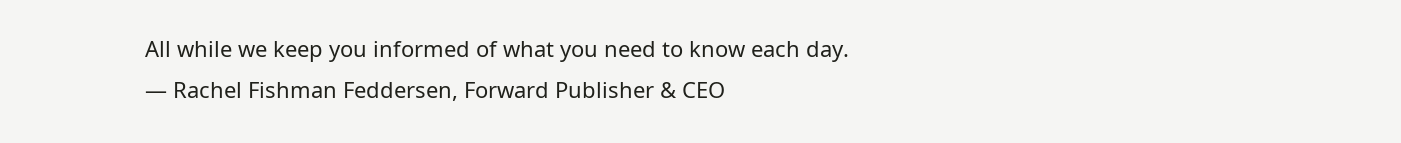All while we keep you informed of what you need to know each day.
— Rachel Fishman Feddersen, Forward Publisher & CEO